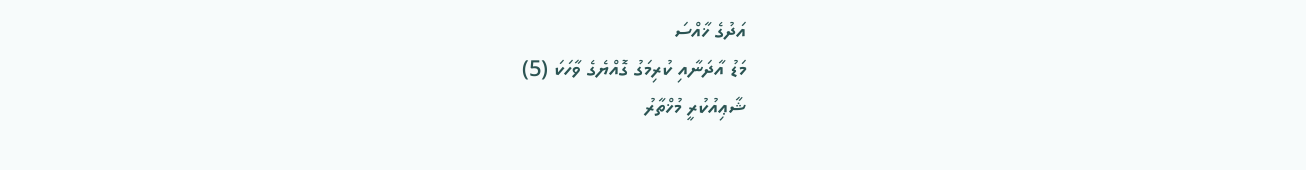އަދުގެ ޚާއްސަ
މަޑު އާދަނާއި ކުރިމަގު ގޮއްޔެގެ ވާހަކަ (5)
ޝާޢިއުކުރީ މުޚްތާރު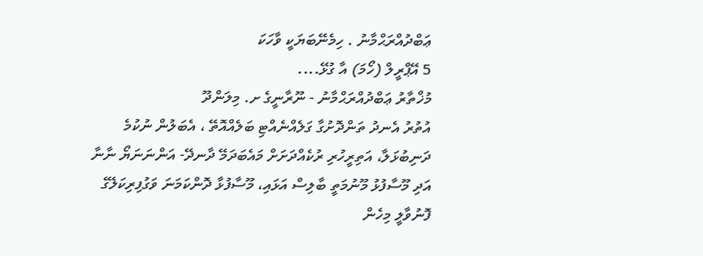ޢަބްދުއްރަޙްމާނު . ހިމެނޭބަޔަކީ ވާހަކަ
5 އޭޕްރީލް (ހޯމަ) އާ ގުޅޭ....
މުޚްތާރު ޢަބްދުއްރަޙްމާނު - ނޫރާނީގެ ށ. މިލަންދޫ
އުތުރު އެނދު ތަންދޮށުގާ ގަލެއްނެއްޓި ބަލެއްއޮތޭ ، އެބަލުން ނުކުމެ ދަނިބުޅަލާ، އަތިރީހުރި ރުކެއްދަށަށް މައެބަދަމޭ ދާނދޭ- އަންނަނަޔޯ ނާނާ
އަދި މޫސާފުޅު މޫނުމަތީ ބާލިސް އަޅައި، މޫސާފުޅާ ދޮންކަމަނަ ވަގުފިރިކަލޭގެ ފޮނުވާލީ މިހެން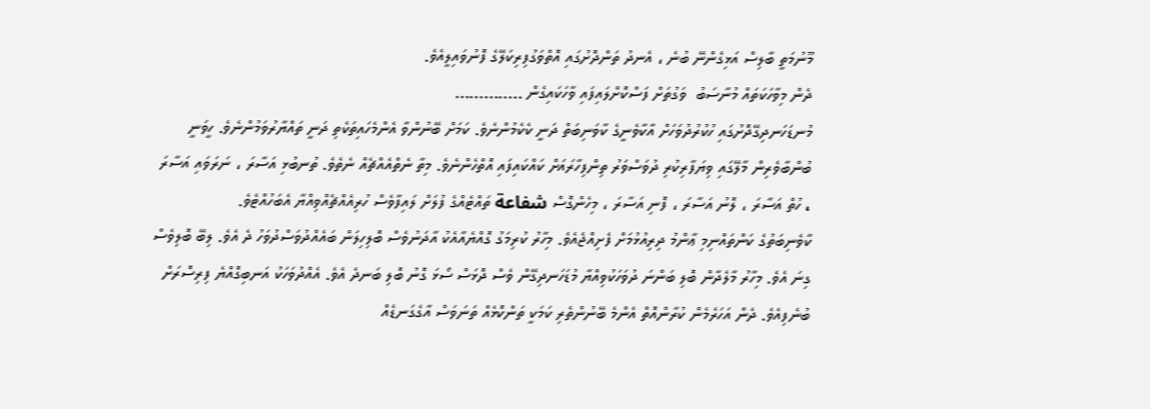މޫނުމަތީ ބާލިސް އަޅިގެންނޭ ބުނެ ، އެނދު ތަންދޮށުގައި އޮތްވަގުފިރިކަލޭގެ ފޮނުވައިލީއެވެ.
ދެން މިވާހަކަތައް މުނާސަބު  ވަގުތަށް ފަސްކޮށްލައިފައި ވާހަކައިގެން ..............
މުނޑަހަނދިގޭދޮށުގައި ހުކުރުދުވަހަށް އާކާވެނީގެ ކާވަނިބަތް ދަނީ ކެކެމުންނެވެ. ކަމަށް ބޭނުންވާ އެންމެހައިތަކެތި ދަނީ ތައްޔާރުވަމުންނެވެ. ހީވަނީ ބުންބާވެރިން މާލޭގައި ވިޔަފާރިކުރި ދުވަސްވަރު ތިންފިހާރައަށް ކައްކައިފައި އޮތްހެންނެވެ. މިތާ ނެތްއެއްޗެއް ނެތެވެ. ތުނބުޅި އަސާރަ ، ނަރަވައި އަސާރަ ، ހުތް އަސާރަ ، ލޮނު އަސާރަ ، ފޮނި އަސާރަ ، މިހެންގޮސް شفاعة ތައްޓެއްގެ ފުލަށް ލައިފާވެސް ހުރިއެއްޗެއްވިއްޔާ އެބަހުއްޓެވެ.
ކާވެނިބަތުގެ ކަންތައްނިމި ޢާންމު ދިރިއުޅުމަށް ފެށިއްޖެއެވެ. މިހާރު ކުރިމަގު ގޮއްޔެއާއެކު އާދަނުވެސް ބޮލިހިލަން ބައެއްދުވަސްދުވަހު ދެ އެވެ. ލިބޭ ބޮލިވެސް ގިނަ އެވެ. މިހާރު މާލެދާން ބޮލި ބަންނަ ދުވަހަކުވިއްޔާ މުޑަހަނދިގޭން ވެސް ދޮޅަސް ސޯޅަ ގޮނު ބޮލި ބަނދެ އެވެ. އެއްދުވަހަކު އަނބިގޮއްޔެ ފިރިސޮރަށް ބުނެފިއެވެ. ދެން އަހަރެމެން ކުރާންއޮތް އެންމެ ބޭނުންތެރި ކަމަކީ ތަންކޮޅެއް ތަނަވަސް އާގެގަނޑެއް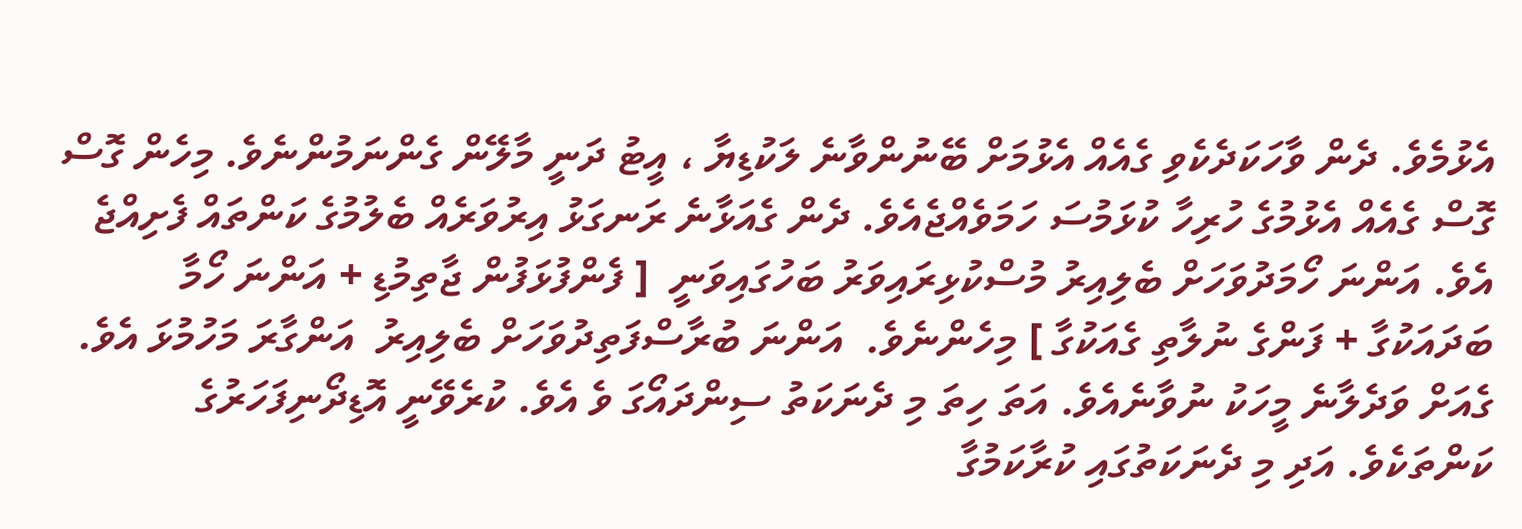އެޅުމެވެ. ދެން ވާހަކަދެކެވި ގެއެއް އެޅުމަށް ބޭނުންވާނެ ލަކުޑިޔާ ، އީޓު ދަނީ މާލޭން ގެންނަމުންނެވެ. މިހެން ގޮސް ގޮސް ގެއެއް އެޅުމުގެ ހުރިހާ ކުޅަމުސަ ހަމަވެއްޖެއެވެ. ދެން ގެއަޅާނެ ރަނގަޅު އިރުވަރެއް ބެލުމުގެ ކަންތައް ފެށިއްޖެ އެވެ. އަންނަ ހޯމަދުވަހަށް ބެލިއިރު މުސްކުޅިރައިވަރު ބަހުގައިވަނީ  [ ފެންފުޅަފުން ޖާތިމުޑި + އަންނަ ހޯމާ ބަދައަކުގާ + ފަންގެ ނުލާތި ގެއަކުގާ ] މިހެންނެވެ.  އަންނަ ބުރާސްފަތިދުވަހަށް ބެލިއިރު  އަންގާރަ މަހުމުޅަ އެވެ. ގެއަށް ވަދެލާނެ މީހަކު ނުވާނެއެވެ. އަތަ ހިތަ މި ދެނަކަތު ސިންދައޯގަ ވެ އެވެ. ކުރެވޭނީ އޮޑިދޯނިފަހަރުގެ ކަންތަކެވެ. އަދި މި ދެނަކަތުގައި ކުރާކަމުގާ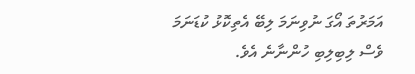އަމަރުތަ އޯގަ ނުވިނަމަ ލިބޭ އެތިކޮޅު ކުޑަނަމަ ވެސް ލިބިލިބި ހުންނާނެ އެވެ.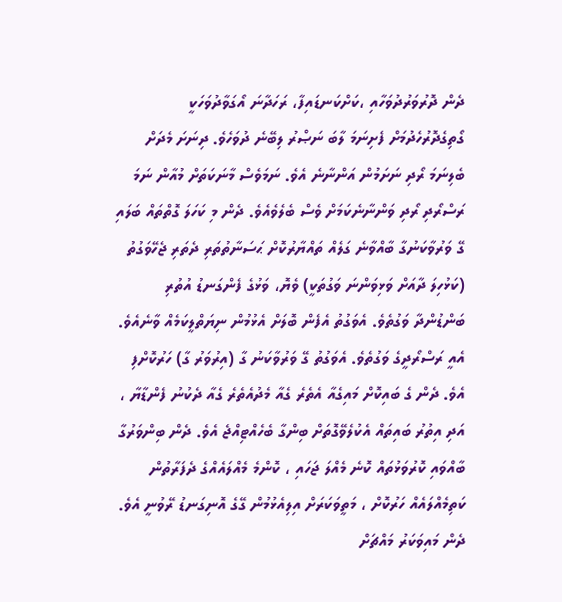ދެން ދޮރުވަރުދުވަހާއި ،ކަށްކަނޑައިފާ، ރަހަދާނަ އޯގަވާދުވަހަކީ ގޯތިގެދޮރުހެދުމަށް ފެށިނަމަ ލާބަ ނަޞްރު ލިބޭނެ ދުވަހެވެ. ދިނަށަ މެދަށް ބެލިނަމަ ރޯދި ނަށަމުން އަންނާނެ އެވެ. ނަމަވެސް މާނަކަތަށް މުއާން ނަމަ ރަސްރޯދި ރޯދި ވަންނާނެކަމަށް ވެސް ބެލެވެއެވެ. ދެން މި ކަހަލަ ގޮތްތައް ބަލައި ގޭ ވަރުވާކަނުގާ ބާއްވާނެ ގަލެއް ތައްޔާރުކޮށް ޙަސަނާތުތަރި ދެތަރި ޖެހޭވަގުތު (ކަޅުހިލަ ދާއަށް ވަޅިވަންނަ ވަގުތަކީ) ވެޔޮ، ވަޅުގެ ފެންގަނޑު އުތުރި ބަންޑުންދާ ވަގުތެވެ. އެވަގުތު އެފެން ބޮލަށް އެޅުމުން ނިޔަތްލީކަމެއް ވާނެއެވެ.  އެއީ ރަސްރޯދީގެ ވަގުތެވެ. އެވަގުތު ގޭ ވަރުވާކަނު ގާ (އިރުވަރު ގާ) ހަރުކޮށްފި އެވެ. ދެން ގެ ބައިކޮށް މައިގެއާ އެތެރެ ގެއާ މެދުއެތެރެ ގެއާ ދެކުނު ފެންޑާޔާ ، އަދި އިތުރު ބައިތައް އެކުލެވޭގޮތަށް ބިންގާ ބެހެއްޓިއްޖެ އެވެ. ދެން ބިންވަރުގާ ބާއްވައި ކޮރުވަޅުތައް ކޮނެ މެއްލަ ޖަހައި ، ކޮންމެ މެއްލައެއްގެ ދެފަރާތުން ކަތިމެއްލައެއް ހަރުކޮށް ، މަތީވަކަރަށް އިލިއެޅުމުން ގޭގެ އޮނިގަނޑު ރޭވުނީ އެވެ. ދެން މައިވަކަރު މައްޗަށް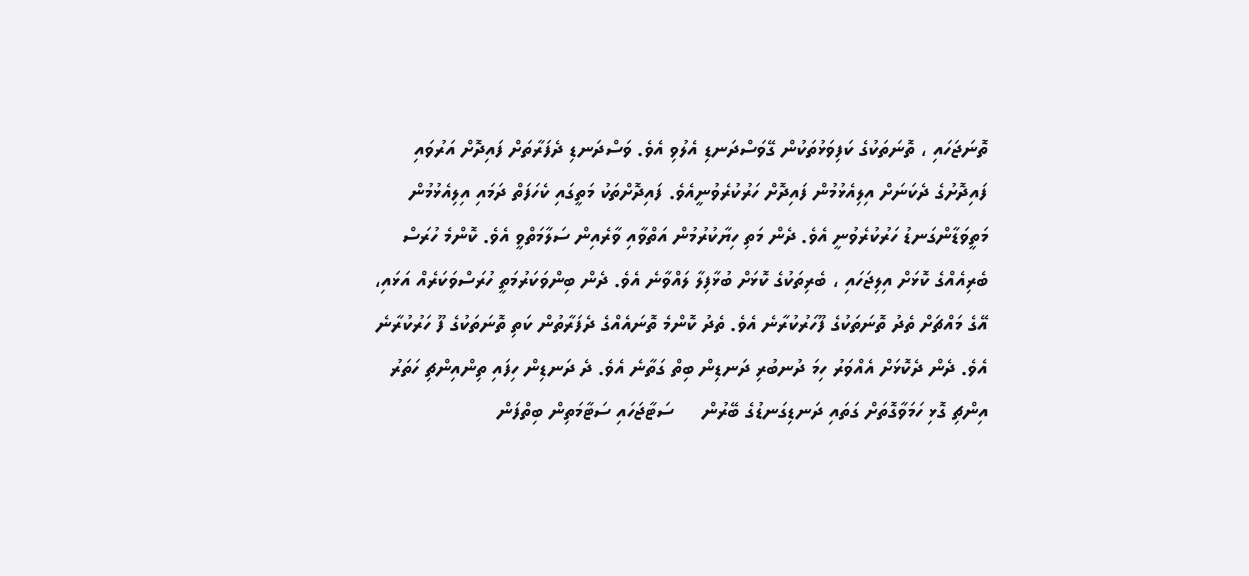ތޮނަޖަހައި ، ތޮނަތަކުގެ ކަފިވަޅުތަކުން ގޭވަސްދަނޑި އެލުވި އެވެ. ވަސްދަނޑި ދެފަރާތަށް ފައިދޮށް އަރުވައި ފައިދޮށުގެ ދެކަނަށް އިލިއެޅުމުން ފައިދޮށް ހަރުކުރެވުނީއެވެ. ފައިދޮށްތަކު މަތީގައި ކެހަފަތް ދަމައި އިލިއެޅުމުން މަތީވަޑާންގަނޑު ހަރުކުރެވުނީ އެވެ. ދެން މަތި ހިޔާކުރުމުން އަތްވާއި ވާރެއިން ސަލާމަތްވީ އެވެ. ކޮންމެ ހުރަސް ބެރިއެއްގެ ކޮޅަށް އިލިޖަހައި ، ބެރިތަކުގެ ކޮޅަށް ބުޅާފިލާ ލައްވާނެ އެވެ. ދެން ބިންވަކަރުމަތީ ހުރަސްވަކަރެއް އަޅައި، އޭގެ މައްޗަށް ތެދު ތޮނަތަކުގެ ފޫހަރުކުރާނެ އެވެ. ތެދު ކޮންމެ ތޮނައެއްގެ ދެފަރާތުން ކަތި ތޮނަތަކުގެ ފޫ ހަރުކުރާނެ އެވެ. ދެން ދެކޮޅަށް އެއްވަރު ހިމަ ދުނބުރި ދަނޑިން ބިތް ގަތާނެ އެވެ. ދެ ދަނޑިން ހިފައި ތިންއިންޗި ހަތަރު އިންޗި ގޮޅި ހަމަވާގޮތަށް ގަތައި ދަނޑިގަނޑުގެ ބޭރުން     ސަޓާޖަހައި ސަޓާމަތިން ބިތްފަން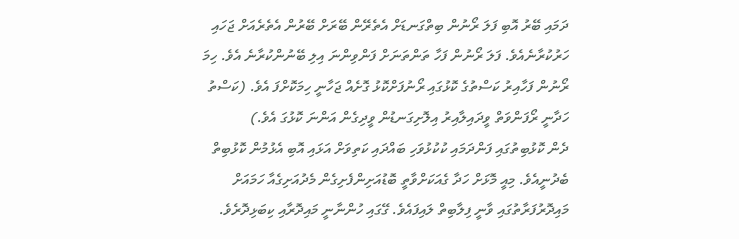ދަމައި ބޭރު އޮބި ފަލަ ރޯނުން ބިތްގަނޑަށް އެތެރޭން ބޭރަށް ބޭރުން އެތެރެއަށް ޖަހައި ހަރުކުރާނެއެވެ. ފަލަ ރޯނުން ފަހާ ތަންތަނަށް ފަންވިންނަ އިލި ބޭނުންކުރާނެ އެވެ. ހިމަ ރޯނުން ފަހާއިރު ކަސްތުގެ ކޮޅުގައި ރޯނުފަށްކޮޅު ގޮށެއް ޖަހާނީ ހިމަކޮށްފަ އެވެ. (ކަސްތު ހަދާނީ ރޯފަންވަތް ވީދައިލާއިރު އިލޮށިގަނޑުން ވީދިގެން އަންނަ ކޮޅުގަ އެވެ.)
ދެން ކޮޅުބިތުގައި ފަންދަމައި ކުކުޅުވަހި ބައްދައި ކަތިވަށް އަޅައި އޮބި އެޅުމުން ކޮޅުބިތް ބެދުނީއެވެ. މިއީ މޮޅަށް ހަދާ ގެއަކަށްވާތީ ބޮޑުއަށިންފެށިގެން މެދުއަށިގެއާ ހަމައަށް މައިދޮރުފަރާތުގައި ވާނީ ފިލާބިތް ލައިފައެވެ. ގޭގައި ހުންނާނީ މައިދޮރާއި ކިބަޅިދޮރެވެ.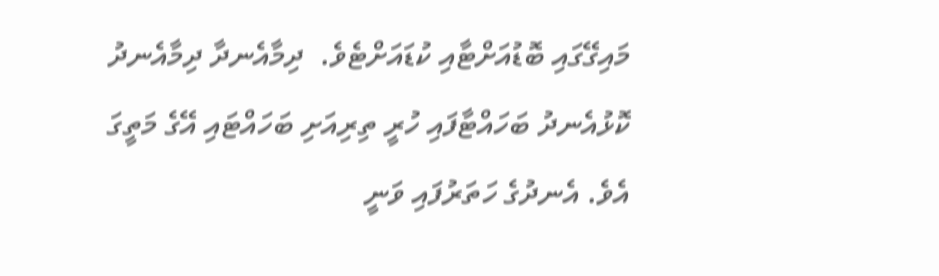މައިގޭގައި ބޮޑުއަށްޓާއި ކުޑައަށްޓެވެ.  ދިމާއެނދާ ދިމާއެނދު ކޮޅުއެނދު ބަހައްޓާފައި ހުރީ ތިރިއަށި ބަހައްޓައި އޭގެ މަތީގަ އެވެ. އެނދުގެ ހަތަރުފައި ވަނީ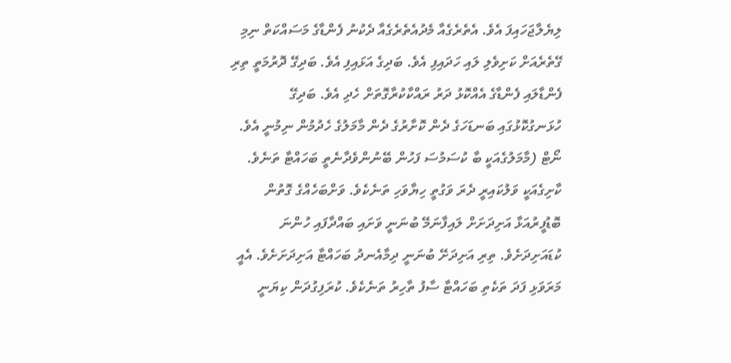ލިޔެލާޖަހައިފަ އެވެ. އެތެރެގެއާ މެދުއެތެރެގެއާ ދެކުނު ފެންޑާގެ މަސައްކަތް ނިމި ގޭތެރެއަށް ކަށިވެލި ލައި ހަދައިފި އެވެ. ބަދިގެ އަޅައިފި އެވެ. ބަދިގޭ ދޮރުމަތީ ތިރި ފެންޑާލައި ފެންޑާގެ އެއްކޮޅު ދަރު ރައްކާކުރާގޮތަށް ހެދި އެވެ. ބަދިގޭ ހުޅަނގުކޮޅުގައި ބަނޑަހަގެ ދެން ކޮށާރުގެ ދެން މާމަލުގެ ހެދުމުން ނިމުނީ އެވެ.
ނޯޓް (މާމަލުގެއަކީ ބާ ކުސަމުސަ ފަހުން ބޭނުންވެދާނެތީ ބަހައްޓާ ތަނެވެ. ކާށިގެއަކީ ވަލުކައިރީ ދެރަ ވަގުތީ ހިޔާވަހި ތަނެކެވެ. ވަށްބަހެއްގެ ގޮތުން ބޮޑުފީރުއަޅާ އަށިދަށަށް ލައިފާނަމޭ ބުނަނީ ވަށައި ބައްދާފައި ހުންނަ ކުޑައަށިދަށެވެ. ތިރި އަށިދަށޭ ބުނަނީ ދިމާއެނދު ބަހައްޓާ އަށިދަށަށެވެ. އެއީ މަރަވަޅި ފަދަ ތަކެތި ބަހައްޓާ ސާފު ތާހިރު ތަނެކެވެ. ކުރަފިގުދަން ކިޔަނީ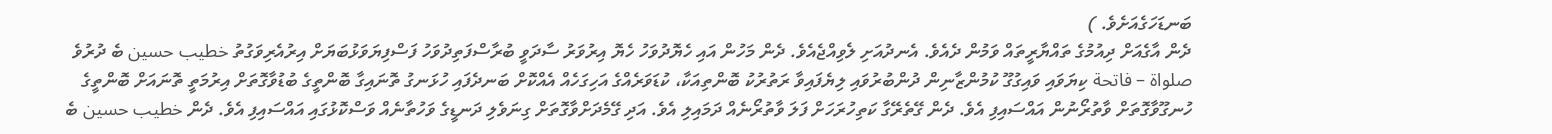ބަނޑަހަގެއަށެވެ. )
ދެން އާގެއަށް ދިއުމުގެ ތައްޔާރީތައް ވަމުން ދެއެވެ. އެނދުއަށި ލެވިއްޖެއެވެ. ދެން މަހުން އައި ހެޔޮދުވަހު ހެޔޮ އިރުވަރު ސާދަވީ ބުރާސްފަތިދުވަހު ފަސްފިޔަވަޅުބަޔަށް އިރުއެރިވަގުތު خطيب حسين ބެ ދުރުވެ  صلواة – فاتحة ކިޔަވައި ވައިގުގޫ ކުމުންޒާނިން ދުންބުރުވައި ލިޔެފައިވާ ރަތުރުކު ބޮންތިއަކާ، ކުޑަވަރެއްގެ އަހިގަހެއް އެއްކޮށް ބަނދެފައި ހުޅަނގު ތޮނައިގާ ބޮންތީގެ ބުޑުވާގޮތަށް އިރުމަތީ ތޮނައަށް ބޮންތީގެ ހުނގޫވާގޮތަށް ވާތުރޯނުން އައްސައިފި އެވެ. ދެން ގޭތެރޭގާ ކަތިހުރަހަށް ފަލަ ވާތުރޯނެއް ދަމައިލި އެވެ. އަދި ގޭމެދަށްވާގޮތަށް ގިނަވެލި ދަނޑީގެ ވަހުތާނެއް ވަސްކޮޅުގައި އައްސައިފި އެވެ. ދެން خطيب حسين ބެ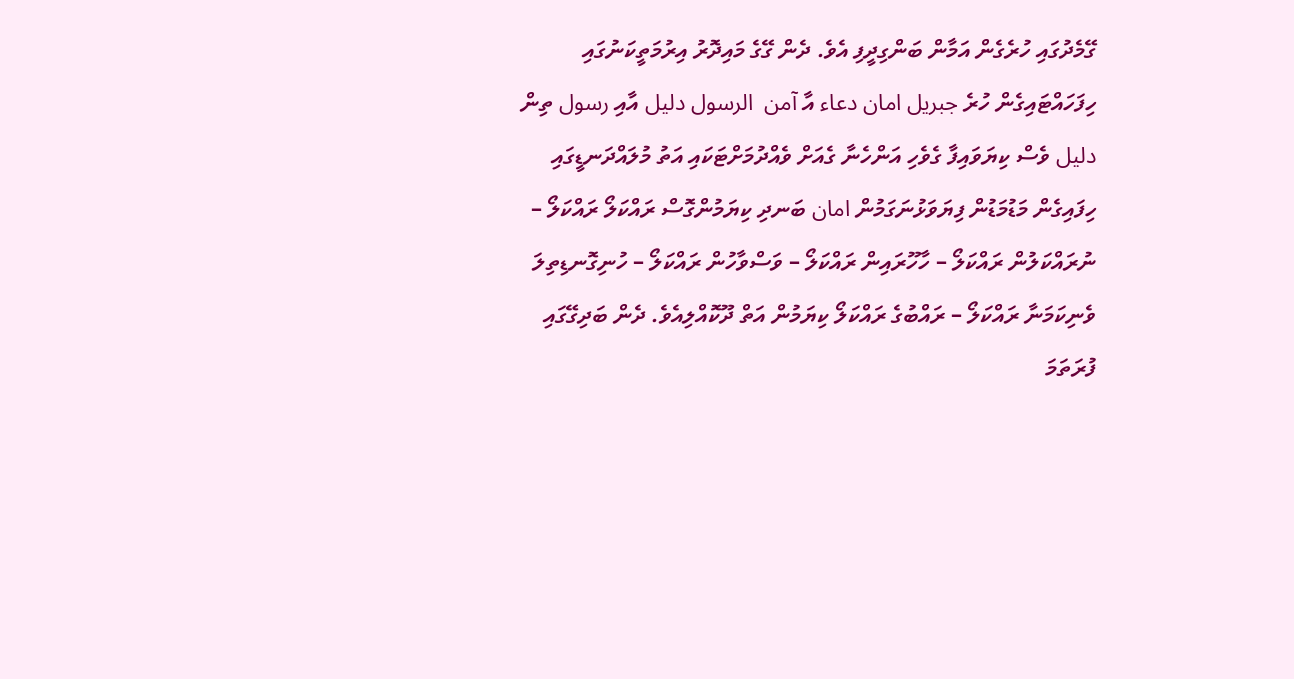ގޭމެދުގައި ހުރެގެން އަމާން ބަންގިދީފި އެވެ. ދެން ގޭގެ މައިދޮރު އިރުމަތީކަނުގައި ހިފަހައްޓައިގެން ހުރެ جبريل امان دعاء އާ آمن  الرسول دليل އާއި رسول ތިން دليل ވެސް ކިޔަވައިފާ ގެވެހި އަންހެނާ ގެއަށް ވެއްދުމަށްޓަކައި އަތު މުލައްދަނޑީގައި ހިފައިގެން މަޑުމަޑުން ފިޔަވަޅުނަގަމުން امان ބަނދި ކިޔަމުންގޮސް ރައްކަލޯ ރައްކަލޯ – ނުރައްކަލުން ރައްކަލޯ – ހާހޫރައިން ރައްކަލޯ – ވަސްވާހުން ރައްކަލޯ – ހުނިގޮނޑިތިލަ ވެނިކަމަނާ ރައްކަލޯ – ރައްބުގެ ރައްކަލޯ ކިޔަމުން އަތް ދޫކޮއްލިއެވެ. ދެން ބަދިގޭގައި ފުރަތަމަ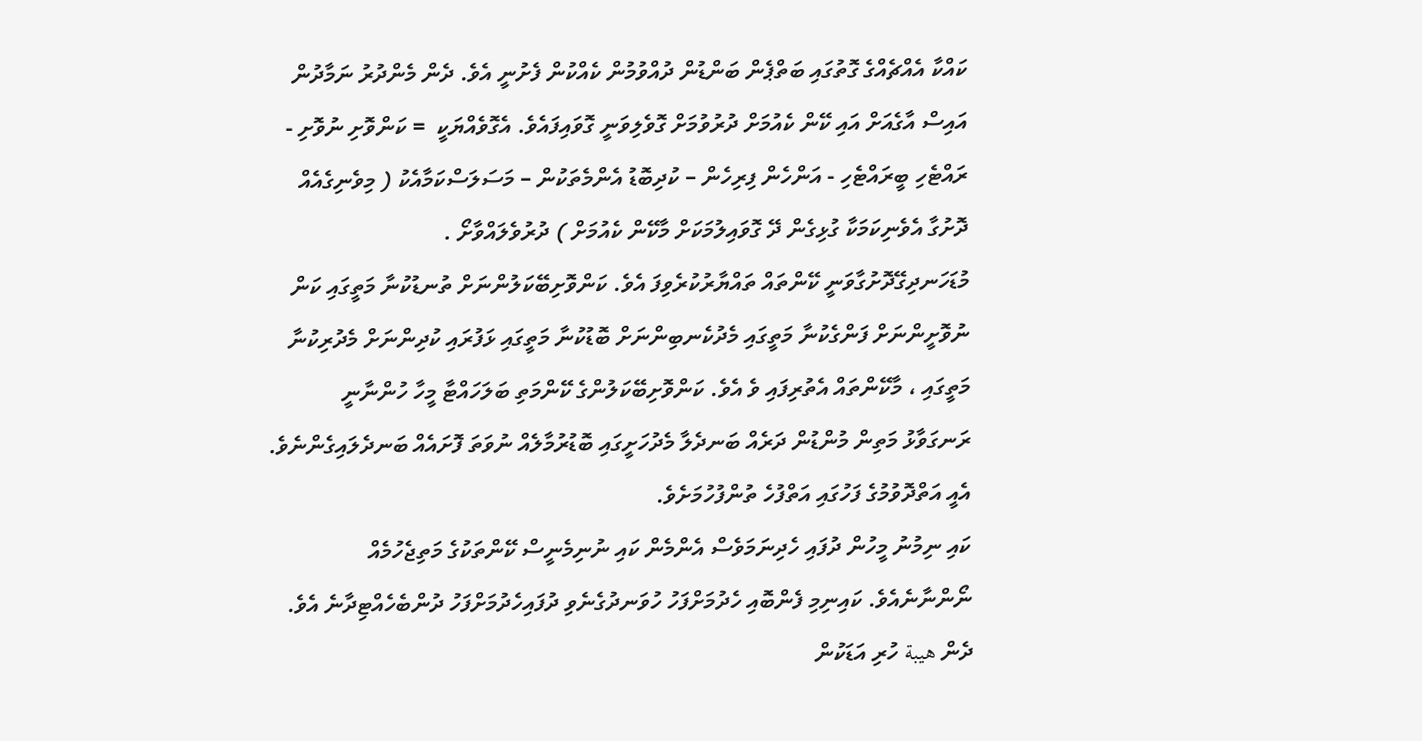ކައްކާ އެއްޗެއްގެ ގޮތުގައި ބަތްޕެން ބަންޑުން ދުއްވުމުން ކެއްކުން ފެށުނީ އެވެ. ދެން މެންދުރު ނަމާދުން އައިސް އާގެއަށް އައި ކޭން ކެއުމަށް ދުރުވުމަށް ގޮވެލިވަނީ ގޮވައިފައެވެ. އެގޮވެއްޔަކީ  = ކަންވޮށި ނުވޮށި - ރައްޓެހި ބީރައްޓެހި - އަންހެން ފިރިހެން – ކުދިބޮޑު އެންމެތަކުން – މަސަލަސްކަމާއެކު ( މިވެނިގެއެއް ދޮށުގާ އެވެނިކަމަކާ ގުޅިގެން ދޭ ގޮވައިލުމަކަށް މާކޭން ކެއުމަށް ) ދުރުވެލައްވާށޯ .
މުޑަހަނދިގޭދޮށުގާވަނީ ކޭންތައް ތައްޔާރުކުރެވިފަ އެވެ. ކަންވޮށިބޭކަލުންނަށް ތުނޑުކުނާ މަތީގައި ކަން ނުވޮށީންނަށް ފަންގެކުނާ މަތީގައި މެދުކެނބިންނަށް ބޮޑުކުނާ މަތީގައި ޅަފުރައި ކުދިންނަށް މެދުރިކުނާ މަތީގައި ، މާކޭންތައް އެތުރިފައި ވެ އެވެ. ކަންވޮށިބޭކަލުންގެ ކޭންމަތި ބަލަހައްޓާ މީހާ ހުންނާނީ ރަނގަވާޅު މަތިން މުންޑުން ދަރެއް ބަނދެލާ މެދުހަށީގައި ބޮޑުރުމާލެއް ނުވަތަ ފޮށައެއް ބަނދެލައިގެންނެވެ. އެއީ އަތްދޮވުމުގެ ފަހުގައި އަތްފުހެ ތުންފުހުމަށެވެ.
ކައި ނިމުނު މީހުން ދުފައި ހެދިނަމަވެސް އެންމެން ކައި ނުނިމެނީސް ކޭންތަކުގެ މަތިޖެހުމެއް ނޯންނާނެއެވެ. ކައިނިމި ފެންބޮއި ހެދުމަށްފަހު ހުވަނދުގެނެވި ދުފައިހެދުމަށްފަހު ދުންބެހެއްޓިދާނެ އެވެ. ދެން هيبة ހުރި އަޑަކުން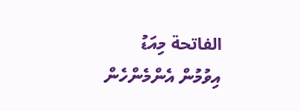الفاتحة މިއަޑު އިވުމުން އެންމެންހެން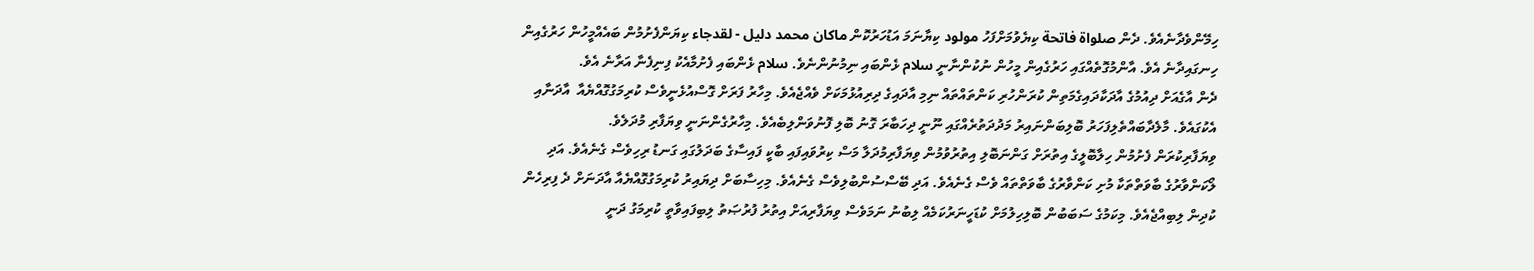ހިމޭންވެދާނެއެވެ. ދެން صلواة فاتحة ކިޔެވުމަށްފަހު مولود ކިޔާނަމަ އަޑުހަރުކޮން ماكان محمد دليل - لقدجاء ކިޔަންފެށުމުން ބައެއްމީހުން ހަރުގެއިން ހިނގައިދާނެ އެވެ. އާންމުގޮތެއްގައި ހަރުގެއިން މީހުން ނުކުންނާނީ سلام ޅެންބައި ނިމުނުންނެވެ. سلام ޅެންބައި ފެށުމާއެކު ފިނިފެނާ އަރާނެ އެވެ.
ދެން އާގެއަށް ދިއުމުގެ އާދަކާދައިގެމަތިން ކުރަންހުރި ކަންތައްތައް ނިމި އާދައިގެ ދިރިއުޅުމަކަށް ވެއްޖެއެވެ. މިހާރު ފަރަށް ގޮސްއުޅެނީވެސް ކުރިމަގުގޮއްޔެއާ  އާދަނާއި އެކުގައެވެ. މާލެދާބައްތެލިފަހަރު ބޮލިބަންނައިރު މަދުދަތުރެއްގައި ނޫނީ ދިހަބާރަ ގޮނު ބޮލި ފޮނުވަންލިބެއެވެ. މިހާރުގެންނަނީ ވިޔަފާރި މުދަލެވެ.
ވިޔަފާރިކުރަން ފެށުމުން ހިލާބޮލީގެ އިތުރަށް ގަންނަބޮލި އިތުރުވުމުން ވިޔަފާރިމުދަލާ މަސް ކިރުވައިފައި ބާކީ ފައިސާގެ ބަދަލުގައި ގަނޑު ރިހިވެސް ގެނެއެވެ. އަދި ލޯކަންވާރުގެ ބާވަތްތަކާ މުށި ކަންވާރުގެ ބާވަތްތައް ވެސް ގެނެއެވެ. އަދި ބޭސްސުންބުލިވެސް ގެނެއެވެ. މިހިސާބަށް ދިޔައިރު ކުރިމަގުގޮއްޔެއާ އާދަނަށް ދެ ފިރިހެން ކުދިން ލިބިއްޖެއެވެ. މިކަމުގެ ސަބަބުން ބޮލިހިލުމަށް ކުޑަހީނަރުކަމެއް ލިބުނު ނަމަވެސް ވިޔަފާރިއަށް އިތުރު ފުރުޞަތު ލިބިފައިވާތީ ކުރިމަގު ދަނީ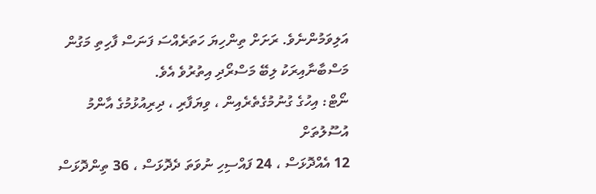އަލިވަމުންނެވެ. ރަށަށް ތިންހިޔަ ހަތަރެއްސަ ފަނަސް ފާހިތި މަގުން މަސްބާނާއިރަކު ލިބޭ މަސްރޯދި އިތުރުވެ އެވެ.
ނޯޓް: އިހުގެ ގުނުމުގެތެރެއިން ، ވިޔަފާރި ، ދިރިއުޅުމުގެ އާންމު އުސޫލުތަށް
12 އެއްދޮޅަސް ، 24 ފައްސިހި ނުވަތަ ދެދޮޅަސް ، 36 ތިންދޮޅަސް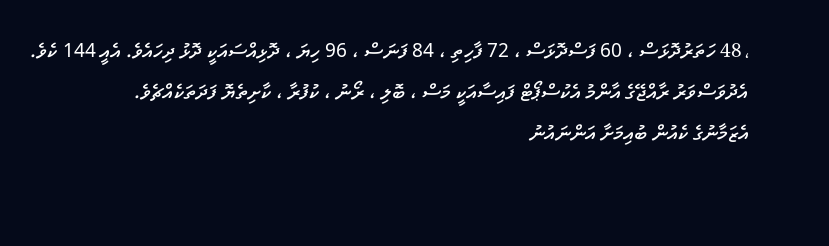، 48 ހަތަރުދޮޅަސް ، 60 ފަސްދޮޅަސް ، 72 ފާހިތި ، 84 ފަނަސް ، 96 ހިޔަ ، ދޮޅިއްސައަކީ ދޮޅު ދިހައެވެ. އެއީ 144 ކެވެ.
އެދުވަސްވަރު ރާއްޖޭގެ އާންމު އެކުސްޕޯޓް ފައިސާއަކީ މަސް ، ބޮލި ، ރޯނު ، ކުފުރާ ، ކާށިތެޔޮ ފަދަތަކެއްޗެވެ.
އެޒަމާނުގެ ކެއުން ބުއިމަށާ އަންނައުނު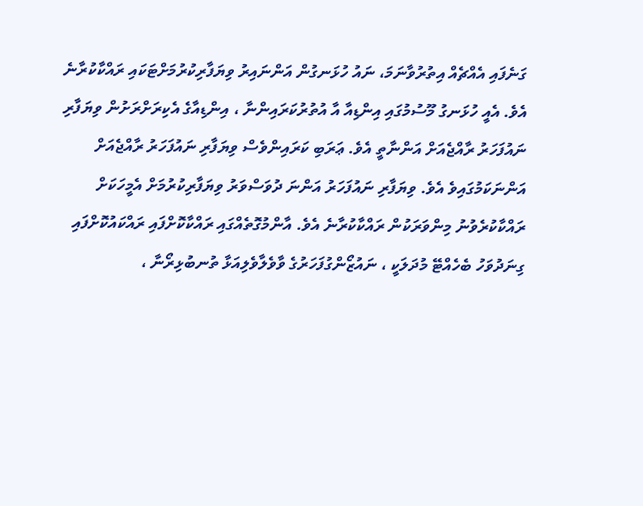ގަނެފައި އެއްޗެއް އިތުރުވާނަމަ، ނައު ހުޅަނގުން އަންނައިރު ވިޔަފާރިކުރުމަށްޓަކައި ރައްކާކުރާނެ އެވެ. އެއީ ހުޅަނގު މޫސުމުގައި އިންޑިއާ އާ އުތުރުކަރައިންނާ ، އިންޑިއާގެ އެކިރަށްރަށުން ވިޔަފާރި ނައުފަހަރު ރާއްޖެއަށް އަންނާތީ އެވެ. ޢަރަބި ކަރައިންވެސް ވިޔަފާރި ނައުފަހަރު ރާއްޖެއަށް އަންނަކަމުގައިވެ އެވެ. ވިޔަފާރި ނައުފަހަރު އަންނަ ދުވަސްވަރު ވިޔަފާރިކުރުމަށް އެމީހަކަށް ރައްކާކުރެވުނު މިންވަރަކުން ރައްކާކުރާނެ އެވެ. އާންމުގޮތެއްގައި ރައްކާކޮށްފައި ރައްކައުކޮށްފައި ގިނަދުވަހު ބެހެއްޓޭ މުދަލަކީ ، ނައުޒޯންގުފަހަރުގެ ވާވެލާވެލިއަޅާ ތުނބުޅިރޯނާ ،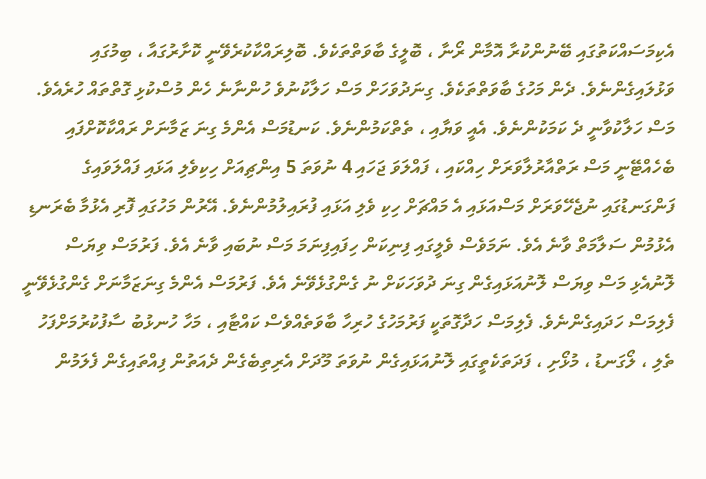އެކިމަސައްކަތުގައި ބޭނުންކުރާ އޮމާން ރޯނާ ، ބޮލީގެ ބާވަތްތަކެވެ. ބޮލިރައްކާކުރެވޭނީ ކޮށާރުގައާ ، ބިމުގައި ވަޅުލައިގެންނެވެ. ދެން މަހުގެ ބާވަތްތަކެވެ. ގިނަދުވަހަށް މަސް ހަލާކުނުވެ ހުންނާނެ ހެން މުސްކުޅި ގޮތްތައް ހުރެއެވެ. މަސް ހަލާކުވާނީ ދެ ކަމަކުންނެވެ. އެއީ ވަޔާއި ، ތެތްކަމުންނެވެ. ކަނޑުމަސް އެންމެ ގިނަ ޒަމާނަށް ރައްކާކޮށްފައި ބެހެއްޓޭނީ މަސް ރަތްއާރުލާވަރަށް ހިއްކައި ، ފައްލަވަ ޖަހައި 4 ނުވަތަ 5 އިންޗިއަށް ހިކިވެލި އަޅައި ފައްލަވައިގެ ފަންގަނޑުގައި ނުޖެހޭވަރަށް މަސްއަޅައި އެ މައްޗަށް ހިކި ވެލި އަޅައި ފުރައިލުމުންނެވެ. އޭރުން މަހުގައި ފޮރި އެޅުމާ ބެރަނޑި އެޅުމުން ސަލާމަތް ވާނެ އެވެ. ނަމަވެސް ވެލީގައި ފިނިކަން ހިފައިފިނަމަ މަސް ނުބައި ވާނެ އެވެ. ފަރުމަސް ވިޔަސް ލޮނުއެޅި މަސް ވިޔަސް ލޮނުއަޅައިގެން ގިނަ ދުވަހަކަށް ނު ގެންގުޅެވޭނެ އެވެ. ފަރުމަސް އެންމެ ގިނަޒަމާނަށް ގެންގުޅެވޭނީ ފެލިމަސް ހަދައިގެންނެވެ. ފެލިމަސް ހަދާގޮތަކީ ފަރުމަހުގެ ހުރިހާ ބާވަތެއްވެސް ކައްޓާއި ، މަހާ ހުނޅުބު ސާފުކުރުމަށްފަހު ތެލި ، ލޯގަނޑު ، މުޅޯށި ، ފަދަތަކެތީގައި ލޮނުއަޅައިގެން ނުވަތަ މޫދަށް އެރިތިބެގެން ދެއަތުން ފިއްތައިގެން ފެލަމުން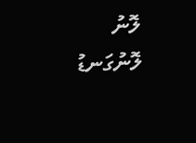ލޮނު ލޮނުގަނޑު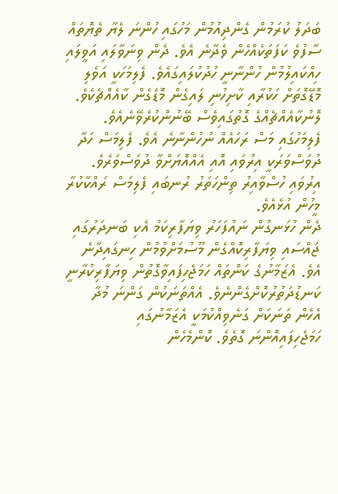ބަދަލު ކުރަމުން ގެންދިއުމުން މަހުގައި ހުންނަ ލެޔާ ތެޔޮތައް ސާފުވެ ކަފަތަކެއްހެން ވެދާނެ އެވެ. ދެން ވިނަވާލައި އަވީލައި ހިއްކައިލުމުން ހުންނާނީ ހުދުކުލައިގައެވެ. ފެލިމަހަކީ އަވެލި މޮޑޭގޮތަށް ހަކުރާއި ކާށިހުނި ލައިގެން މޮޑެގެން ކާއެއްޗެކެވެ.
ލޮނުކާއެއްޗެއްގެ ގޮތުގައިވެސް ބޭނުންކުރެވޭނެއެވެ. ފެލިމަހުގައި މަސް ރަހައެއް ނުހުންނާނެ އެވެ. ފެލިމަސް ހަދާ ދުވަސްވަރަކީ އިރުވައި އޮއި އެއްއޮޔަށްވާ ދުވަސްވަރެވެ. އިރުވައި ހުސްވާއިރު ތިންހަތަރު ރުނބައި ފެލިމަސް ރައްކާކުރާ މީހުން އުޅެއެވެ.
ދެން ހުޅަނގުން ނައުފަހަރު ވިޔަފާރިކަމު އެކި ބަނދަރުގައި ޖައްސައި ވިޔަފާރިކޮއްގެން މޫސުމަށްވުމުން ހިނގައިދާނެ އެވެ. އެޒަމާނުގެ ކަންތައް ހަމަޖެހިފައިވާގޮތުން ވިޔަފާރިކުރާނީ ކަނޑުދަތުރުކޮށްގެންނެވެ. އެއްތަނަކުން ގަންނަ މުދާ އެހެން ތަނަކަށް ގަނެވިއްކުމަކީ އެޒަމާނުގައި ހަމަޖެހިފައިއޮންނަ ގޮތެވެ. ކޮންމެހެން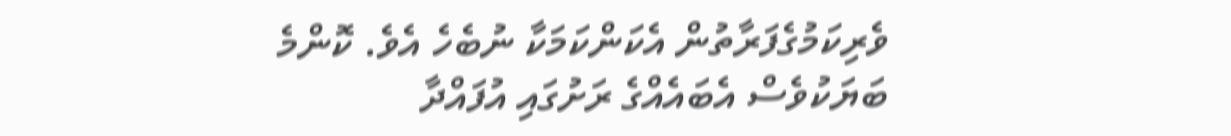ވެރިކަމުގެފަރާތުން އެކަންކަމަކާ ނުބެހެ އެވެ. ކޮންމެ ބަޔަކުވެސް އެބައެއްގެ ރަށުގައި އުފައްދާ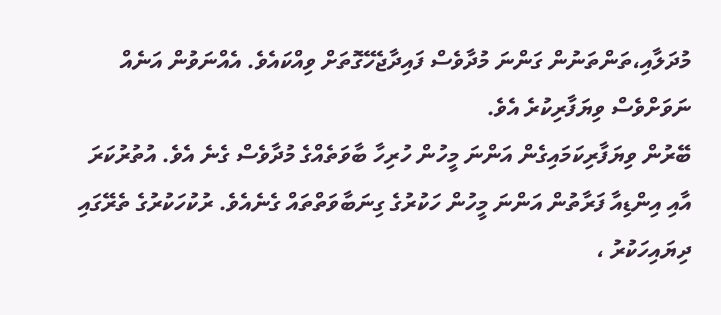މުދަލާއި،ތަންތަނުން ގަންނަ މުދާވެސް ފައިދާޖެހޭގޮތަށް ވިއްކައެވެ. އެއްނަވުން އަނެއް ނަވަށްވެސް ވިޔަފާރިކުރެ އެވެ.
ބޭރުން ވިޔަފާރިކަމައިގެން އަންނަ މީހުން ހުރިހާ ބާވަތެއްގެ މުދާވެސް ގެނެ އެވެ. އުތުރުކަރަ އާއި އިންޑިއާ ފަރާތުން އަންނަ މީހުން ހަކުރުގެ ގިނަބާވަތްތައް ގެނެއެވެ. ރުކުހަކުރުގެ ތެރޭގައި ދިޔައިހަކުރު ،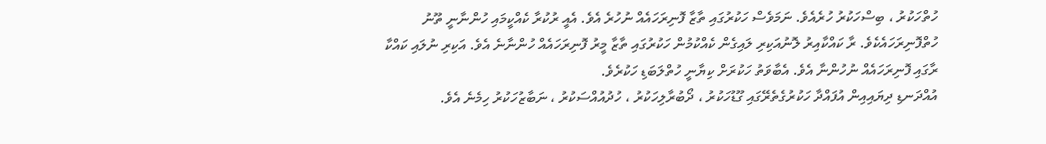ހުތްހަކުރު ، ބިސްހަކުރު ހުރެއެވެ. ނަމަވެސް ހަކުރުގައި ތާޒާ ފޮނިރަހައެއް ނުހުރެ އެވެ. އެއީ ރުކުރާ ކެއްކީމައި ހުންނާނީ ތޫނު ހުތްފޮނިރަހައެކެވެ. ރާ ކައްކާއިރު ލޮނުއަކިރި ލައިގެން ކެއްކުމުން ހަކުރުގައި ތާޒާ މީރު ފޮނިރަހައެއް ހުންނާނެ އެވެ. އަކިރި ނުލައި ކައްކާ ރާގައި ފޮނިރަހައެއް ނުހުންނާ އެވެ. އެބާވަތު ހަކުރަށް ކިޔާނީ ހުތްލަބަޑި ހަކުރެވެ.
އުއްދަނޑި ދިޔައިއިން އުފައްދާ ހަކުރުގެތެރޭގައި ގޫޑުހަކުރު ، ދޯބުރާލިހަކުރު ، ހުދުއުއްސަކުރު ، ނަބާޒުހަކުރު ހިމެނެ އެވެ.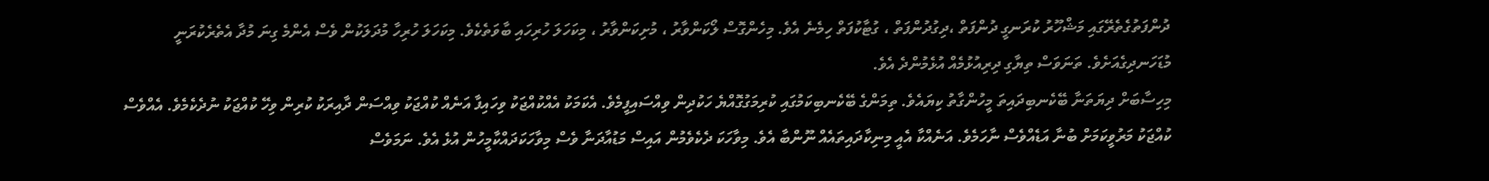ދުންފަތުގެތެރޭގައި މަޝްހޫރު ކުރަނގީ ދުންފަތް ،ދިގުދުންފަތް ، ގުޓާކުފަތް ހިމެނެ އެވެ. މިހެންގޮސް ލޯކަންވާރު ، މުށިކަންވާރު ، މިކަހަލަ ހުރިހައި ބާވަތެކެވެ. މިކަހަލަ ހުރިހާ މުދަލަކުން ވެސް އެންމެ ގިނަ މުދާ އެތެރެކުރަނީ މުޑަހަނދިގެއަށެވެ. ތަނަވަސް ތިޔާގި ދިރިއުޅުމެއް އުޅެމުންދެ އެވެ.
މިހިސާބަށް ދިޔަތަނާ ބޭކެނބިދައިތަ މީހުންގާތު ކިޔައެވެ. ތިމަންގެ ބޭކެނބިކަމުގައި ކުރިމަގުގޮއްޔެ ހަކުދިން ވިއްސައިފީމެވެ. އެކަމަކު އެއްކުއްޖަކު ވިހައިފާ އަނެއް ކުއްޖަކު ވިއްސަން ދާއިރަކު ކުރިން ވިހޭ ކުއްޖަކު ނުދެކެމެވެ. އެއްވެސް ކުއްޖަކު މަރުވީކަމަށް ބުނާ އަޑެއްވެސް ނާހަމެވެ. އަނެއްކާ އެއީ މިނިކާދައިތައެއް ނޫންބާ އެވެ. މިވާހަކަ ދެކެވެމުން އައިސް މަޑުއާދަނާ ވެސް މިވާހަކަދައްކާމީހުން އުޅެ އެވެ. ނަމަވެސް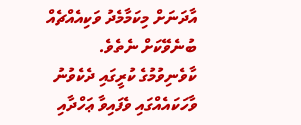އާދަނަށް މިކަމާމެދު ވަކިއެއްޗެއް ބުނެވޭކަށް ނެތެވެ. ކާވެނިވުމުގެ ކުރީގައި ދެކެވުނު ވާހަކައެއްގައި ވެފައިވާ ޢަހްދާއި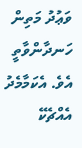ވަޢުދު މަތިން ހަނދާންވާތީ އެވެ. އެކަމާމެދު އެއްޗެކޭ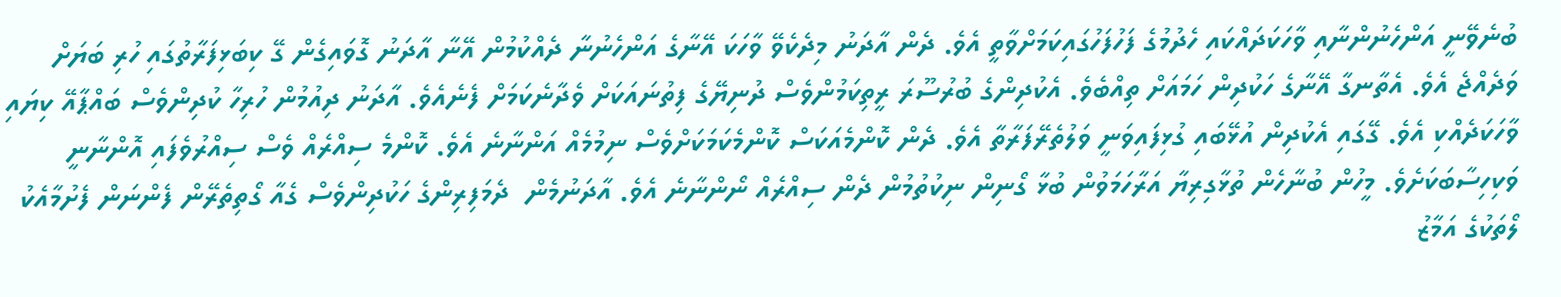ބުނެވޭނީ އަންހެނުންނާއި ވާހަކަދައްކައި ހެދުމުގެ ފަހުފަހުގައިކަމަށްވާތީ އެވެ. ދެން އާދަނު މިދެކެވޭ ވާހަކަ އޭނާގެ އަންހެނުނާ ދެއްކުމުން އޭނާ އާދަނު ގޮވައިގެން ގޭ ކިބަޅިފަރާތުގައި ހުރި ބަޔަށް ވަދެއްޖެ އެވެ. އެތާނގާ އޭނާގެ ހަކުދިން ހަމައަށް ތިއްބެވެ. އެކުދިންގެ ބުރުސޫރަ ރީތިކަމުންވެސް ދުނިޔޭގެ ފިތުނައަކަށް ވެދާނެކަމަށް ފެނެއެވެ. އާދަނު ދިއުމުން ހުރިހާ ކުދިންވެސް ބައްޕާއޭ ކިޔައި ވާހަކަދެއްކި އެވެ. ގޭގައި އެކުދިން އުޅޭބައި ގުޅިފައިވަނީ ވަލުތެރޭފަރާތާ އެވެ. ދެން ކޮންމެއަކަސް ކޮންމެކަމަކަށްވެސް ނިމުމެއް އަންނާނެ އެވެ. ކޮންމެ ސިއްރެއް ވެސް ސިއްރުވެފައި އޮންނާނީ ވަކިހިސާބަކަށެވެ. މީހުން ބުނާހެން ތުޅާގިރިޔާ އަރާހަމަވުން ބުޅާ ގޯނިން ނިކުތުމުން ދެން ސިއްރެއް ނޯންނާނެ އެވެ. އާދަނުމެން  ދެމަފިރިންގެ ހަކުދިންވެސް ގެއާ ގޯތިތެރޭން ފެންނަން ފެށުމާއެކު ލޯތަކުގެ އަމާޒު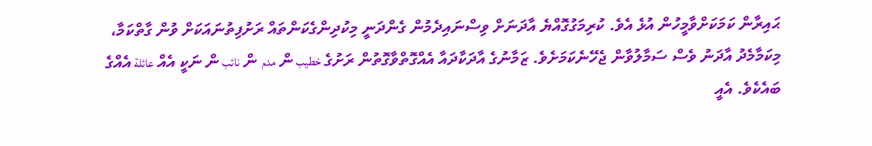ޙައިރާން ކަމަކަށްވާމީހުން އުޅެ އެވެ. ކުރިމަގުގޮއްޔެ އާދަނަށް ވިސްނައިދެމުން ގެންދަނީ މިކުދިންގެކަންތައް ރަށުފިތުނައަކަށް ވުން ގާތްކަމާ، މިކަމާމެދު އާދަނު ވެސް ސަމާލުވާން ޖެހޭނެކަމަށެވެ. ޒަމާނުގެ އާދަކާދައާ އެއްގޮތްވާގޮތުން ރަށުގެ خطيب ން مدم  ން نائب ން ނަކީ އެއް عائلة އެއްގެ ބައެކެވެ. އެއީ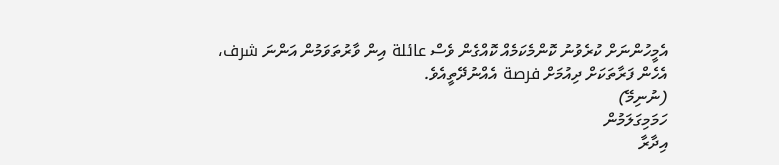އެމީހުންނަށް ކުރެވުނު ކޮންމެކަމެއް ކޮއްގެން ވެސް عائلة އިން ވާރުތަވަމުން އަންނަ شرف، އެހެން ފަރާތަކަށް ދިއުމަށް فرصة އެއްނުދޭތީއެވެ.
(ނުނިމޭ)
ހަމަމިގަލަމުން
އިދާރާ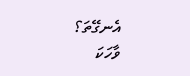އެނގޭތަ؟
ވާހަކަ